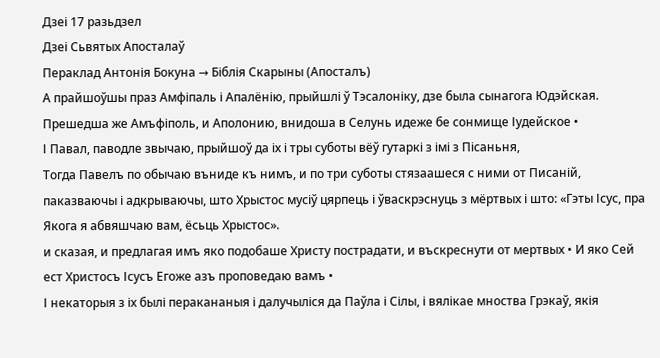Дзеі 17 разьдзел
Дзеі Сьвятых Апосталаў
Пераклад Антонія Бокуна → Біблія Скарыны (Апосталъ)
А прайшоўшы праз Амфіпаль і Апалёнію, прыйшлі ў Тэсалоніку, дзе была сынагога Юдэйская.
Прешедша же Амъфіполь, и Аполонию, внидоша в Селунь идеже бе сонмище Іудейское •
І Павал, паводле звычаю, прыйшоў да іх і тры суботы вёў гутаркі з імі з Пісаньня,
Тогда Павелъ по обычаю въниде къ нимъ, и по три суботы стязаашеся с ними от Писаній,
паказваючы і адкрываючы, што Хрыстос мусіў цярпець і ўваскрэснуць з мёртвых і што: «Гэты Ісус, пра Якога я абвяшчаю вам, ёсьць Хрыстос».
и сказая, и предлагая имъ яко подобаше Христу пострадати, и въскреснути от мертвых • И яко Сей ест Христосъ Ісусъ Егоже азъ проповедаю вамъ •
І некаторыя з іх былі перакананыя і далучыліся да Паўла і Сілы, і вялікае мноства Грэкаў, якія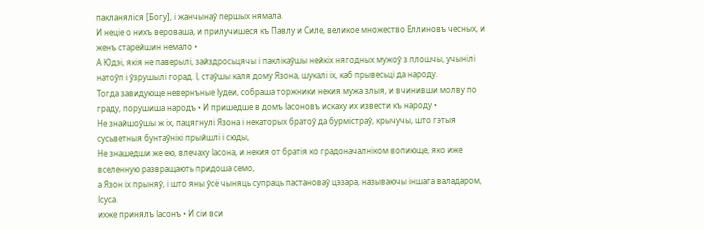пакланяліся [Богу], і жанчынаў першых нямала.
И неціе о нихъ вероваша, и прилучишеся къ Павлу и Силе, великое множество Еллиновъ чесных, и женъ старейшин немало •
А Юдэі, якія не паверылі, зайздросьцячы і паклікаўшы нейкіх нягодных мужоў з плошчы, учынілі натоўп і ўзрушылі горад. І, стаўшы каля дому Язона, шукалі іх, каб прывесьці да народу.
Тогда завидующе невернъные Іудеи, собраша торжники некия мужа злыя, и вчинивши молву по граду, порушиша народъ • И пришедше в домъ Іасоновъ искаху их извести къ народу •
Не знайшоўшы ж іх, пацягнулі Язона і некаторых братоў да бурмістраў, крычучы, што гэтыя сусьветныя бунтаўнікі прыйшлі і сюды,
Не знашедши же ею, влечаху Іасона, и некия от братія ко градоначалніком вопиюще, яко иже вселенную развращають придоша семо,
а Язон іх прыняў, і што яны ўсё чыняць супраць пастановаў цэзара, называючы іншага валадаром, Ісуса.
ихже принялъ Іасонъ • И сіи вси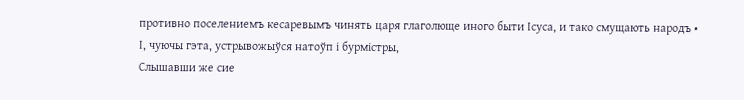противно поселениемъ кесаревымъ чинять царя глаголюще иного быти Ісуса, и тако смущають народъ •
І, чуючы гэта, устрывожыўся натоўп і бурмістры,
Слышавши же сие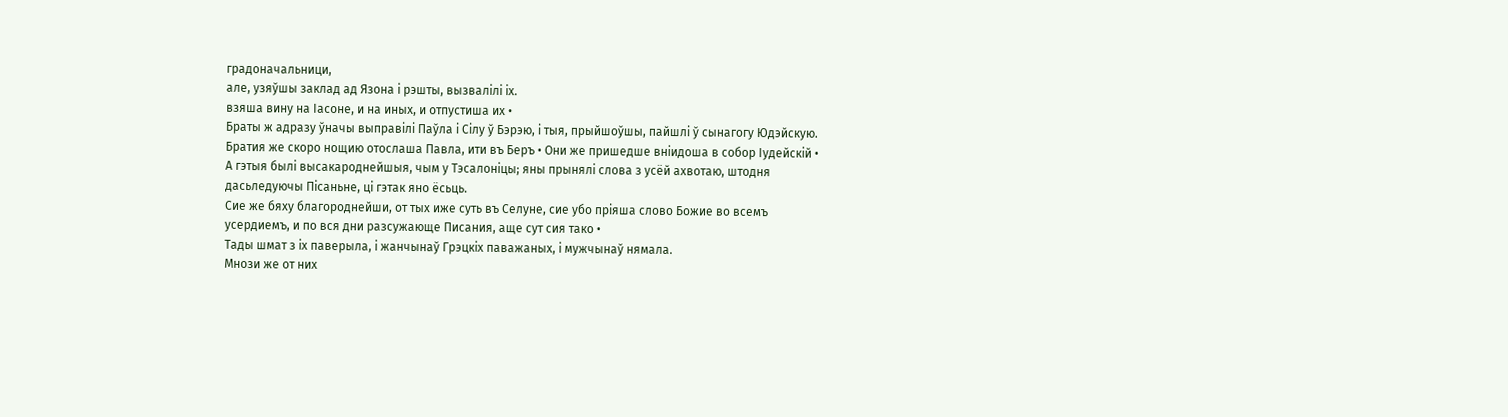градоначальници,
але, узяўшы заклад ад Язона і рэшты, вызвалілі іх.
взяша вину на Іасоне, и на иных, и отпустиша их •
Браты ж адразу ўначы выправілі Паўла і Сілу ў Бэрэю, і тыя, прыйшоўшы, пайшлі ў сынагогу Юдэйскую.
Братия же скоро нощию отослаша Павла, ити въ Беръ • Они же пришедше вніидоша в собор Іудейскій •
А гэтыя былі высакароднейшыя, чым у Тэсалоніцы; яны прынялі слова з усёй ахвотаю, штодня дасьледуючы Пісаньне, ці гэтак яно ёсьць.
Сие же бяху благороднейши, от тых иже суть въ Селуне, сие убо пріяша слово Божие во всемъ усердиемъ, и по вся дни разсужающе Писания, аще сут сия тако •
Тады шмат з іх паверыла, і жанчынаў Грэцкіх паважаных, і мужчынаў нямала.
Мнози же от них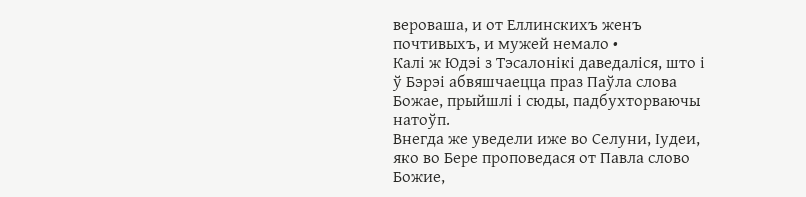вероваша, и от Еллинскихъ женъ почтивыхъ, и мужей немало •
Калі ж Юдэі з Тэсалонікі даведаліся, што і ў Бэрэі абвяшчаецца праз Паўла слова Божае, прыйшлі і сюды, падбухторваючы натоўп.
Внегда же уведели иже во Селуни, Іудеи, яко во Бере проповедася от Павла слово Божие,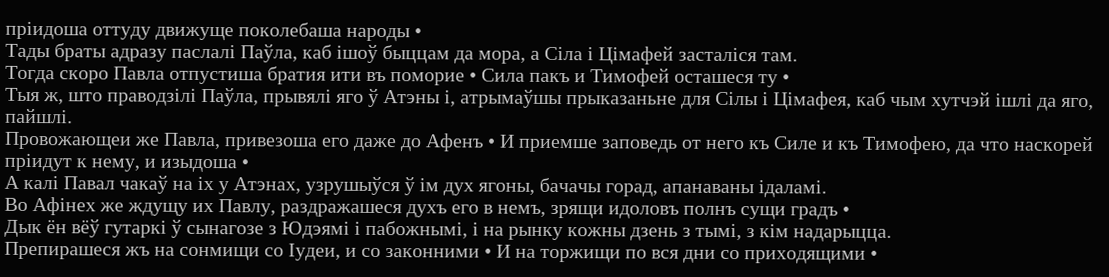пріидоша оттуду движуще поколебаша народы •
Тады браты адразу паслалі Паўла, каб ішоў быццам да мора, а Сіла і Цімафей засталіся там.
Тогда скоро Павла отпустиша братия ити въ поморие • Сила пакъ и Тимофей осташеся ту •
Тыя ж, што праводзілі Паўла, прывялі яго ў Атэны і, атрымаўшы прыказаньне для Сілы і Цімафея, каб чым хутчэй ішлі да яго, пайшлі.
Провожающеи же Павла, привезоша его даже до Афенъ • И приемше заповедь от него къ Силе и къ Тимофею, да что наскорей пріидут к нему, и изыдоша •
А калі Павал чакаў на іх у Атэнах, узрушыўся ў ім дух ягоны, бачачы горад, апанаваны ідаламі.
Во Афінех же ждущу их Павлу, раздражашеся духъ его в немъ, зрящи идоловъ полнъ сущи градъ •
Дык ён вёў гутаркі ў сынагозе з Юдэямі і пабожнымі, і на рынку кожны дзень з тымі, з кім надарыцца.
Препирашеся жъ на сонмищи со Іудеи, и со законними • И на торжищи по вся дни со приходящими •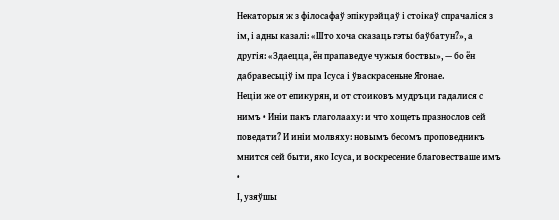Некаторыя ж з філосафаў эпікурэйцаў і стоікаў спрачаліся з ім, і адны казалі: «Што хоча сказаць гэты баўбатун?», а другія: «Здаецца, ён прапаведуе чужыя боствы», — бо ён дабравесьціў ім пра Ісуса і ўваскрасеньне Ягонае.
Неціи же от епикурян, и от стоиковъ мудръци гадалися с нимъ • Иніи пакъ глаголааху: и что хощеть празнослов сей поведати? И иніи молвяху: новымъ бесомъ проповедникъ мнится сей быти, яко Ісуса, и воскресение благовестваше имъ •
І, узяўшы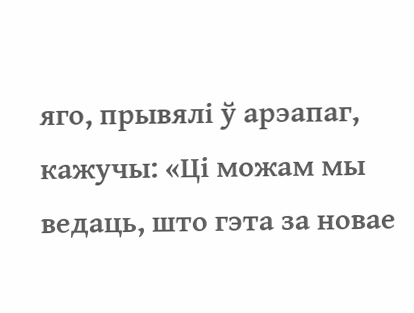яго, прывялі ў арэапаг, кажучы: «Ці можам мы ведаць, што гэта за новае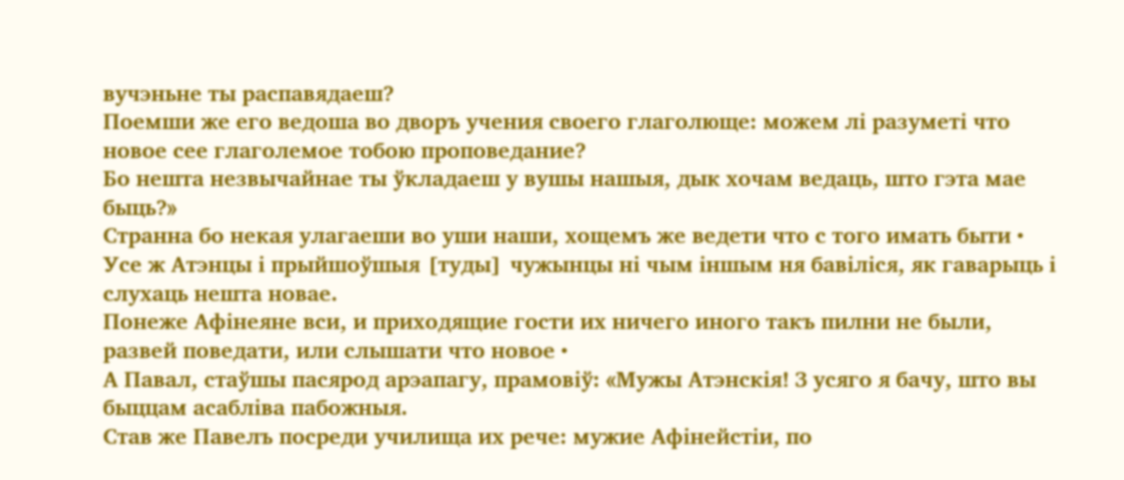вучэньне ты распавядаеш?
Поемши же его ведоша во дворъ учения своего глаголюще: можем лі разуметі что новое сее глаголемое тобою проповедание?
Бо нешта незвычайнае ты ўкладаеш у вушы нашыя, дык хочам ведаць, што гэта мае быць?»
Странна бо некая улагаеши во уши наши, хощемъ же ведети что с того имать быти •
Усе ж Атэнцы і прыйшоўшыя [туды] чужынцы ні чым іншым ня бавіліся, як гаварыць і слухаць нешта новае.
Понеже Афінеяне вси, и приходящие гости их ничего иного такъ пилни не были, развей поведати, или слышати что новое •
А Павал, стаўшы пасярод арэапагу, прамовіў: «Мужы Атэнскія! З усяго я бачу, што вы быццам асабліва пабожныя.
Став же Павелъ посреди училища их рече: мужие Афінейстіи, по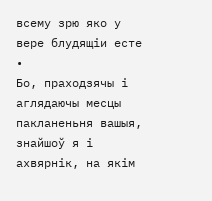всему зрю яко у вере блудящіи есте •
Бо, праходзячы і аглядаючы месцы пакланеньня вашыя, знайшоў я і ахвярнік, на якім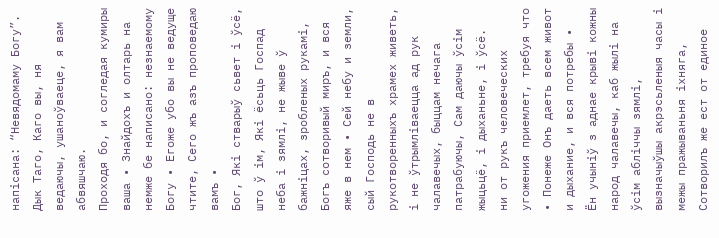напісана: “Невядомаму Богу”. Дык Таго, Каго вы, ня ведаючы, ушаноўваеце, я вам абвяшчаю.
Проходя бо, и согледая кумиры ваша • Знайдохъ и олтарь на немже бе написано: незнаемому Богу • Егоже убо вы не ведуще чтите, Сего жъ азъ проповедаю вамъ •
Бог, Які стварыў сьвет і ўсё, што ў ім, Які ёсьць Госпад неба і зямлі, не жыве ў бажніцах, зробленых рукамі,
Богъ сотворивый миръ, и вся яже в нем • Сей небу и земли, сый Господь не в рукотворенныхъ храмех живеть,
і не ўтрымліваецца ад рук чалавечых, быццам нечага патрабуючы, Сам даючы ўсім жыцьцё, і дыханьне, і ўсё.
ни от рукъ человеческих угожения приемлет, требуя что • Понеже Онъ даеть всем живот и дыхание, и вся потребы •
Ён учыніў з аднае крыві кожны народ чалавечы, каб жылі на ўсім абліччы зямлі, вызначыўшы акрэсьленыя часы і межы пражываньня іхняга,
Сотворилъ же ест от единое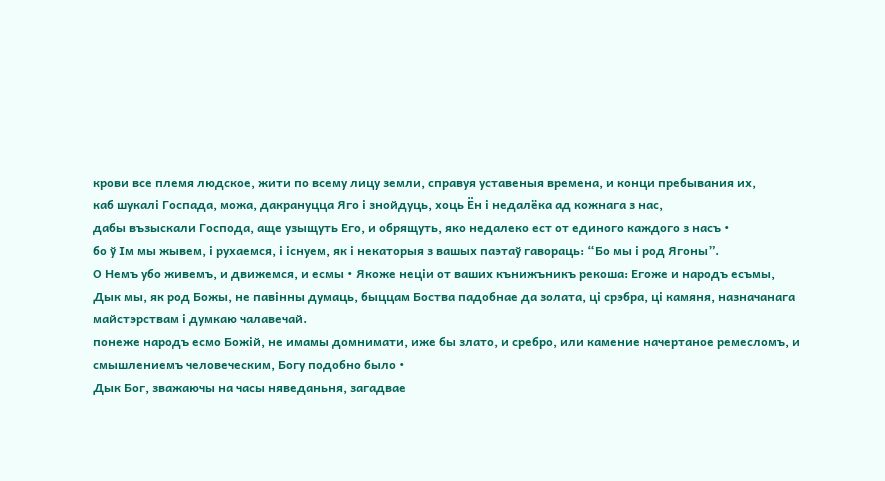крови все племя людское, жити по всему лицу земли, справуя уставеныя времена, и конци пребывания их,
каб шукалі Госпада, можа, дакрануцца Яго і знойдуць, хоць Ён і недалёка ад кожнага з нас,
дабы възыскали Господа, аще узыщуть Его, и обрящуть, яко недалеко ест от единого каждого з насъ •
бо ў Ім мы жывем, і рухаемся, і існуем, як і некаторыя з вашых паэтаў гавораць: “Бо мы і род Ягоны”.
О Немъ убо живемъ, и движемся, и есмы • Якоже неціи от ваших кънижъникъ рекоша: Егоже и народъ есъмы,
Дык мы, як род Божы, не павінны думаць, быццам Боства падобнае да золата, ці срэбра, ці камяня, назначанага майстэрствам і думкаю чалавечай.
понеже народъ есмо Божій, не имамы домнимати, иже бы злато, и сребро, или камение начертаное ремесломъ, и смышлениемъ человеческим, Богу подобно было •
Дык Бог, зважаючы на часы няведаньня, загадвае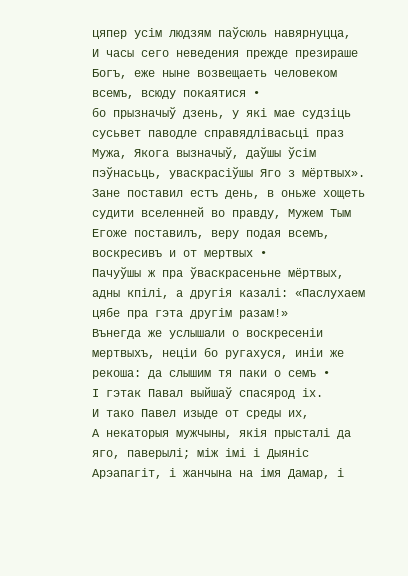цяпер усім людзям паўсюль навярнуцца,
И часы сего неведения прежде презираше Богъ, еже ныне возвещаеть человеком всемъ, всюду покаятися •
бо прызначыў дзень, у які мае судзіць сусьвет паводле справядлівасьці праз Мужа, Якога вызначыў, даўшы ўсім пэўнасьць, уваскрасіўшы Яго з мёртвых».
Зане поставил естъ день, в оньже хощеть судити вселенней во правду, Мужем Тым Егоже поставилъ, веру подая всемъ, воскресивъ и от мертвых •
Пачуўшы ж пра ўваскрасеньне мёртвых, адны кпілі, а другія казалі: «Паслухаем цябе пра гэта другім разам!»
Вънегда же услышали о воскресеніи мертвыхъ, неціи бо ругахуся, иніи же рекоша: да слышим тя паки о семъ •
І гэтак Павал выйшаў спасярод іх.
И тако Павел изыде от среды их,
А некаторыя мужчыны, якія прысталі да яго, паверылі; між імі і Дыяніс Арэапагіт, і жанчына на імя Дамар, і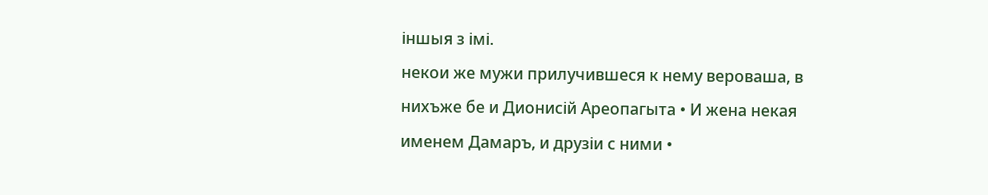іншыя з імі.
некои же мужи прилучившеся к нему вероваша, в нихъже бе и Дионисій Ареопагыта • И жена некая именем Дамаръ, и друзіи с ними •